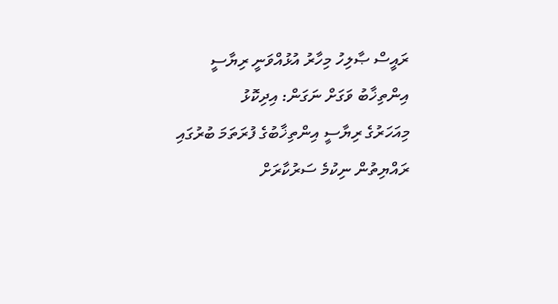ރައީސް ޞާލިހު މިހާރު އުޅުއްވަނީ ރިޔާސީ އިންތިޚާބު ވަގަށް ނަގަން: އިދިކޮޅު
މިއަހަރުގެ ރިޔާސީ އިންތިޚާބުގެ ފުރަތަމަ ބުރުގައި ރައްޔިތުން ނިކުމެ ސަރުކާރަށް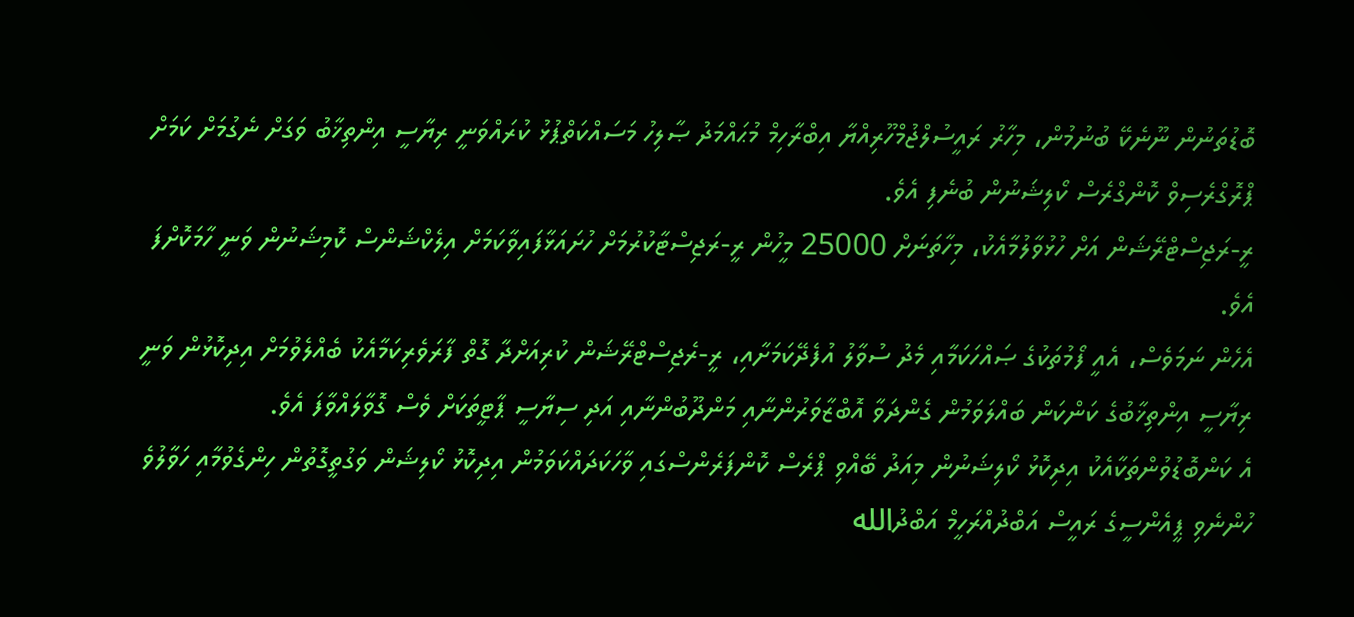ބޮޑުތަނުން ނޫނެކޭ ބުނުމުން، މިހާރު ރައީސުލްޖުމްހޫރިއްޔާ އިބްރާހިމް މުޙައްމަދު ޞާލިހު މަސައްކަތްޕުޅު ކުރައްވަނީ ރިޔާސީ އިންތިޚާބު ވަގަށް ނެގުމަށް ކަމަށް ޕްރޮގްރެސިވް ކޮންގްރެސް ކޯލިޝަނުން ބުނެފި އެވެ.
ރީ-ރަޖިސްޓްރޭޝަން އަށް ހުޅުވާލުމާއެކު، މިހާތަނަށް 25000 މީހުން ރީ-ރަޖިސްޓާކުރުމަށް ހުށައަޅާފައިވާކަމަށް އިލެކްޝަންސް ކޮމިޝަނުން ވަނީ ހާމަކޮށްފަ އެވެ.
އެހެން ނަމަވެސް، އެއީ ފޯމުތަކުގެ ޞައްހަކަމާއި މެދު ސުވާލު އުފެދޭކަމަށާއި، ރީ-ރެޖިސްޓްރޭޝަން ކުރިއަށްދާ ގޮތް ފާރަވެރިކަމާއެކު ބެއްލެވުމަށް އިދިކޮޅުން ވަނީ ރިޔާސީ އިންތިޚާބުގެ ކަންކަން ބައްލަވަމުން ގެންދަވާ އޮބްޒާވަރުންނާއި މަންދޫބުންނާއި އަދި ސިޔާސީ ޕާޓީތަކަށް ވެސް ގޮވާލައްވާފަ އެވެ.
އެ ކަންބޮޑުވުންތަކާއެކު އިދިކޮޅު ކޯލިޝަނުން މިއަދު ބޭއްވި ޕްރެސް ކޮންފަރެންސްގައި ވާހަކަދައްކަވަމުން އިދިކޮޅު ކޯލިޝަން ވަގުތީގޮތުން ހިންގެވުމާއި ހަވާލުވެ ހުންނެވި ޕީއެންސީގެ ރައީސް އަބްދުއްރަހީމް އަބްދުالله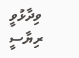ވިދާޅުވީ ރިޔާސީ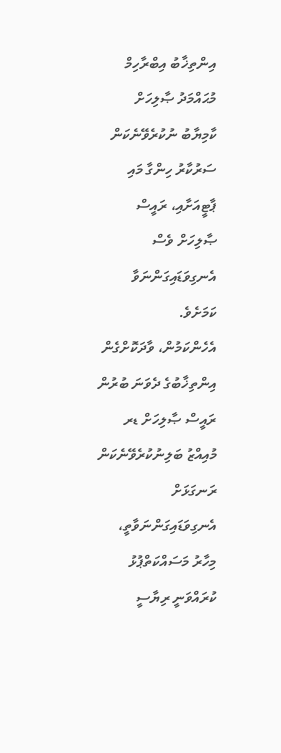އިންތިޚާބު އިބްރާހިމް މުޙައްމަދު ޞާލިހަށް ކާމިޔާބު ނުކުރެވޭނެކަން ސަރުކާރު ހިންގާ މައި ޕާޓީއަށާއި، ރައީސް ޞާލިހަށް ވެސް އެނގިވަޑައިގަންނަވާ ކަމަށެވެ.
އެހެންކަމުން، ވާދަކޮށްގެން އިންތިޚާބުގެ ދެވަނަ ބުރުން ރައީސް ޞާލިހަށް ޑރ މުއިއްޒު ބަލިނުކުރެވޭނެކަން ރަނގަޅަށް އެނގިވަޑައިގަންނަވާތީ، މިހާރު މަސައްކަތްޕުޅު ކުރައްވަނީ ރިޔާސީ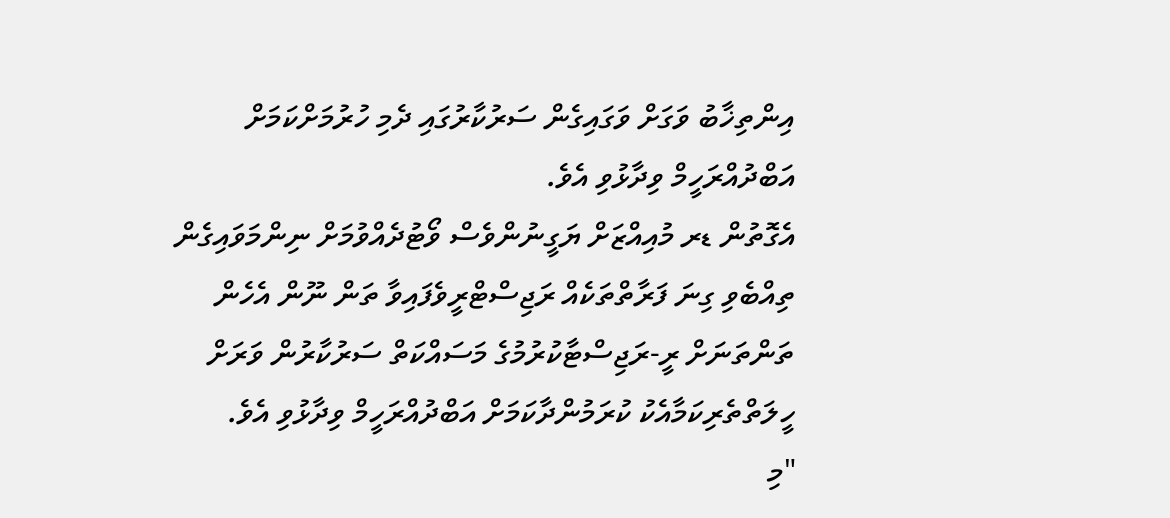އިންތިޚާބު ވަގަށް ވަގައިގެން ސަރުކާރުގައި ދެމި ހުރުމަށްކަމަށް އަބްދުއްރަހީމް ވިދާޅުވި އެވެ.
އެގޮތުން ޑރ މުއިއްޒަށް ޔަގީނުންވެސް ވޯޓުދެއްވުމަށް ނިންމަވައިގެން ތިއްބެވި ގިނަ ފަރާތްތަކެއް ރަޖިސްޓްރީވެފައިވާ ތަން ނޫން އެހެން ތަންތަނަށް ރީ-ރަޖިސްޓާކުރުމުގެ މަސައްކަތް ސަރުކާރުން ވަރަށް ހީލަތްތެރިކަމާއެކު ކުރަމުންދާކަމަށް އަބްދުއްރަހީމް ވިދާޅުވި އެވެ.
"މި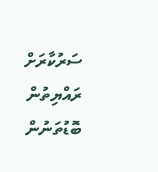ސަރުކާރަށް ރައްޔިތުން ބޮޑުތަނުން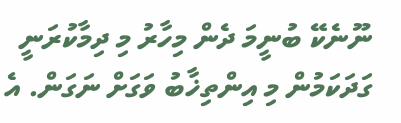ނޫނެކޭ ބުނީމަ ދެން މިހާރު މި ދިމާކުރަނީ ގަދަކަމުން މި އިންތިޚާބު ވަގަށް ނަގަން. އެ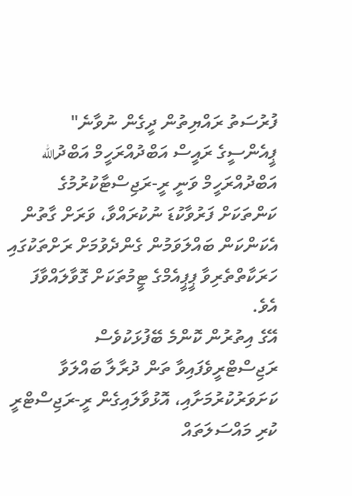ފުރުސަތު ރައްޔިތުން ދީގެން ނުވާނެ"
ޕީއެންސީގެ ރައީސް އަބްދުއްރަހީމް އަބްދުالله
އަބްދުއްރަހީމް ވަނީ ރީ-ރަޖިސްޓާކުރުމުގެ ކަންތަކަށް ފަރުވާކުޑަ ނުކުރައްވާ، ވަރަށް ގާތުން އެކަންކަން ބައްލަވަމުން ގެންދެވުމަށް ރަށްތަކުގައި ހަރަކާތްތެރިވާ ޕީޕީއެމްގެ ޓީމުތަކަށް ގޮވާލައްވާފަ އެވެ.
އޭގެ އިތުރުން ކޮންމެ ބޭފުޅަކުވެސް ރަޖިސްޓްރީވެފައިވާ ތަން ދުރާލާ ބައްލަވާ ކަށަވަރުކުރުމަށާއި، އޮޅުވާލައިގެން ރީ-ރަޖިސްޓްރީ ކުރި މައްސަލަތައް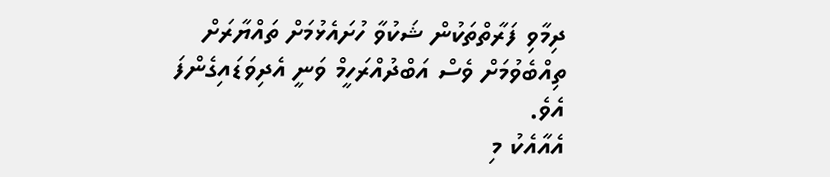ދިމާވި ފަރާތްތަކުން ޝަކުވާ ހުށައެޅުމަށް ތައްޔާރަށް ތިއްބެވުމަށް ވެސް އަބްދުއްރަހީމް ވަނީ އެދިވަޑައިގެންފަ އެވެ.
އެއާއެކު މި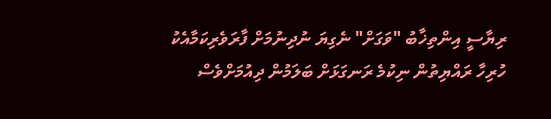ރިޔާސީ އިންތިޚާބު "ވަގަށް" ނެގިޔަ ނުދިނުމަށް ފާރަވެރިކަމާއެކު ހުރިހާ ރައްޔިތުން ނިކުމެ ރަނގަޅަށް ބަލަމުން ދިއުމަށްވެސް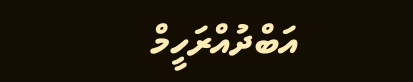އަބްދުއްރަހީމް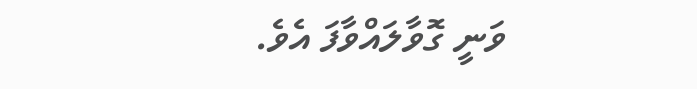ވަނީ ގޮވާލައްވާފަ އެވެ.